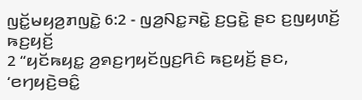ꤜꤢꤩ꤭ꤗꤟꤤ꤬ꤊꤜꤢꤧ꤭ 6:2 - ꤜꤤ꤬ꤡꤢ꤭ꤏꤢꤧ꤭ ꤢ꤬ꤞꤢꤧ꤭ ꤔꤢ ꤢ꤬ꤜꤟꤛꤢꤩ꤬ ꤒꤢ꤬ꤟꤢꤩ꤬
2 “ꤟꤢꤩꤒꤟꤢ꤭ ꤤ꤬ꤎꤢ꤬ꤚꤟꤢꤩꤜꤢ꤬ꤖꤢꤨ ꤒꤢ꤬ꤟꤢꤩ꤬ ꤔꤢ, ‘ꤕꤚꤟꤢꤧ꤬ꤋꤢꤨ꤭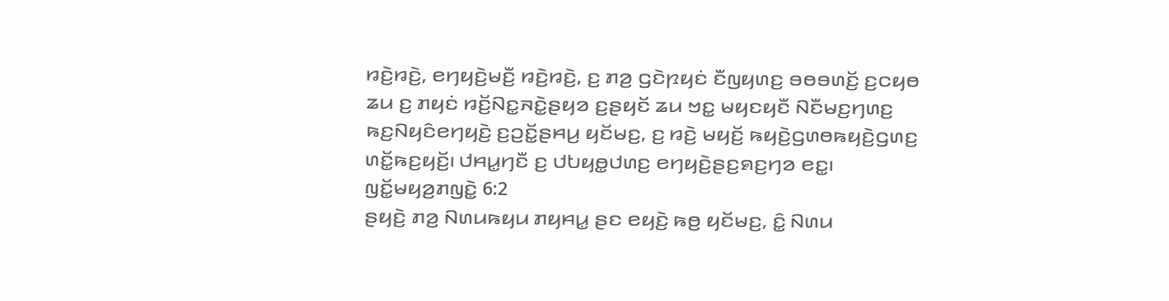ꤙꤢꤧ꤬ꤙꤢꤧ꤬, ꤕꤚꤟꤢꤧ꤬ꤗꤢꤪ꤬ ꤙꤢꤧ꤬ꤙꤢꤧ꤬, ꤢ꤬ ꤊꤤ꤬ ꤞꤢꤧꤐꤟꤢꤦ ꤢꤪꤜꤟꤛꤢ꤬ ꤋꤥꤋꤛꤢꤩ꤬ ꤢ꤬ꤍꤟꤥ ꤘꤣ ꤢ꤬ ꤊꤟꤢꤦ ꤙꤢꤩ꤬ꤡꤢ꤭ꤏꤢꤧ꤭ꤔꤟꤤ ꤢ꤬ꤔꤟꤢꤩ ꤘꤣ ꤠꤢ꤭ ꤗꤟꤢꤟꤢꤪ ꤡꤢꤪꤗꤢ꤬ꤚꤛꤢ꤬ ꤒꤢ꤬ꤡꤟꤢꤨꤕꤚꤟꤢꤧ꤬ ꤢ꤬ꤑꤢꤩ꤭ꤔꤌꤣ꤬ ꤟꤢꤩꤗꤢ꤬, ꤢ꤬ ꤙꤢꤧ꤬ ꤗꤟꤢꤩ꤬ ꤒꤟꤢꤧ꤬ꤞꤛꤥꤒꤟꤢꤧ꤬ꤞꤛꤢ꤬ ꤛꤢꤩ꤭ꤒꤢ꤬ꤟꤢꤩ꤬꤯ ꤓꤌꤣ꤭ꤚꤢꤪ ꤢ꤬ ꤓꤝꤟꤥ꤭ꤓꤛꤢ꤬ ꤕꤚꤟꤢꤧ꤬ꤔꤢ꤬ꤎꤢ꤬ꤚꤤ ꤕꤢ꤭꤯
ꤜꤢꤩ꤭ꤗꤟꤤ꤬ꤊꤜꤢꤧ꤭ 6:2
ꤔꤟꤢꤧ꤬ ꤊꤤ꤬ ꤡꤛꤣꤒꤟꤣ ꤊꤟꤌꤣ꤭ ꤔꤢ ꤕꤟꤢꤧ꤬ ꤒꤥ꤬ ꤟꤢꤩꤗꤢ꤬, ꤢꤨ꤭ ꤡꤛꤣ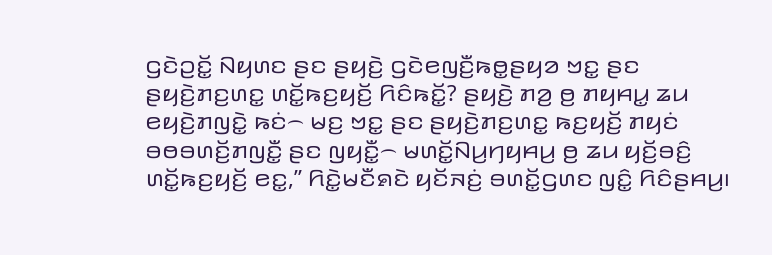ꤞꤢꤧꤑꤢꤩ꤭ ꤡꤟꤛꤢ ꤔꤢ ꤔꤟꤢꤧ꤬ ꤞꤢꤧꤕꤜꤢꤪ꤬ꤒꤥ꤭ꤔꤟꤤ ꤠꤢ꤭ ꤔꤢ ꤔꤟꤢꤧ꤬ꤊꤢ꤬ꤛꤢ꤭ ꤛꤢꤩ꤭ꤒꤢ꤬ꤟꤢꤩ꤬ ꤖꤢꤨꤒꤢꤩ꤭? ꤔꤟꤢꤧ꤬ ꤊꤤ꤬ ꤥ꤬ ꤊꤟꤌꤣ꤭ ꤘꤣ ꤕꤟꤢꤧ꤬ꤊꤜꤢꤧ꤭ ꤒꤢꤦ꤮ ꤗꤢ꤬ ꤠꤢ꤭ ꤔꤢ ꤔꤟꤢꤧ꤬ꤊꤢ꤬ꤛꤢ꤭ ꤒꤢ꤬ꤟꤢꤩ꤬ ꤊꤟꤢꤦ ꤋꤥꤋꤛꤢꤩ꤬ꤊꤜꤢꤪ꤭ ꤔꤢ ꤜꤟꤢꤪ꤭꤮ ꤗꤛꤢꤩ꤭ꤡꤣ꤬ꤚꤟꤌꤣ꤬ ꤥ꤬ ꤘꤣ ꤟꤢꤩ꤬ꤋꤢꤨ꤬ ꤛꤢꤩ꤭ꤒꤢ꤬ꤟꤢꤩ꤬ ꤕꤢ꤭,” ꤖꤢꤧ꤭ꤗꤢꤪꤎꤢꤧ ꤟꤢꤩꤏꤢꤦ꤬ ꤋꤛꤢꤩ꤭ꤞꤛꤢ ꤜꤢꤨ꤭ ꤖꤢꤨꤔꤌꤣ꤬꤯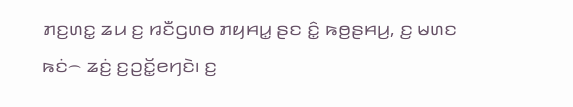ꤊꤢ꤬ꤛꤢ꤭ ꤘꤣ ꤢ꤬ ꤙꤢꤪꤞꤛꤥ ꤊꤟꤌꤣ꤭ ꤔꤢ ꤢꤨ꤭ ꤒꤥ꤬ꤔꤌꤣ꤬, ꤢ꤬ ꤗꤛꤢ ꤒꤢꤦ꤮ ꤘꤢꤦ꤬ ꤢ꤬ꤑꤢꤩ꤭ꤕꤚꤢꤧ꤯ ꤢ꤬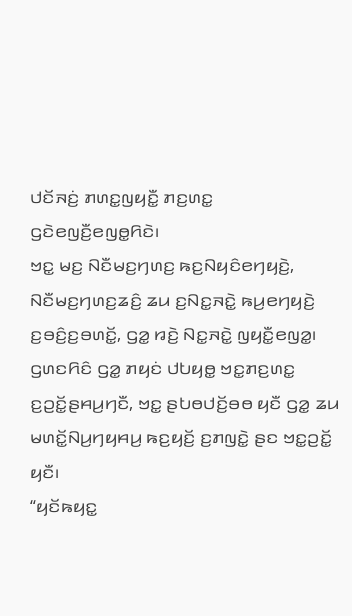ꤓꤢꤩꤏꤢꤦ꤬ ꤊꤛꤢ꤭ꤜꤟꤢꤪ꤭ ꤊꤢ꤬ꤛꤢ꤭ ꤞꤢꤧꤕꤜꤢꤪ꤬ꤕꤜꤥ꤭ꤖꤢꤧ꤯
ꤠꤢ꤭ ꤗꤢ꤬ ꤡꤢꤪꤗꤢ꤬ꤚꤛꤢ꤬ ꤒꤢ꤬ꤡꤟꤢꤨꤕꤚꤟꤢꤧ꤬, ꤡꤢꤪꤗꤢ꤬ꤚꤛꤢ꤬ꤘꤢꤨ꤬ ꤘꤣ ꤢ꤬ꤡꤢ꤭ꤏꤢꤧ꤭ ꤒꤣ꤬ꤕꤚꤟꤢꤧ꤬ ꤢ꤬ꤋꤢꤨ꤬ꤢ꤬ꤋꤛꤢꤩ꤭, ꤞꤤ꤭ ꤙꤢꤧ꤬ ꤡꤢ꤭ꤏꤢꤧ꤭ ꤜꤟꤢꤪ꤭ꤕꤜꤤ꤭꤯ ꤞꤛꤢꤖꤢꤨ ꤞꤤ꤭ ꤊꤟꤢꤦ ꤓꤝꤟꤥ꤭ ꤠꤢ꤭ꤊꤢ꤬ꤛꤢ꤭ ꤢ꤬ꤑꤢꤩ꤭ꤔꤌꤣ꤬ꤚꤢꤪ, ꤠꤢ꤭ ꤔꤝꤥꤓꤢꤩ꤬ꤋꤥ ꤟꤢꤪ ꤞꤤ꤭ ꤘꤣ ꤗꤛꤢꤩ꤭ꤡꤣ꤬ꤚꤟꤌꤣ꤬ ꤒꤢ꤬ꤟꤢꤩ꤬ ꤢ꤬ꤊꤜꤢꤧ꤭ ꤔꤢ ꤠꤢ꤭ꤑꤢꤩ꤭ ꤟꤢꤪ꤯
“ꤟꤢꤩꤒꤟꤢ꤭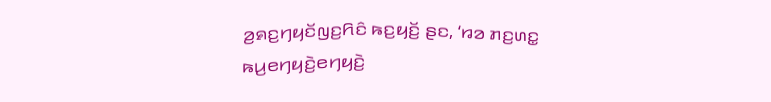ꤤ꤬ꤎꤢ꤬ꤚꤟꤢꤩꤜꤢ꤬ꤖꤢꤨ ꤒꤢ꤬ꤟꤢꤩ꤬ ꤔꤢ, ‘ꤙꤤ ꤊꤢ꤬ꤛꤢ꤭ ꤒꤣ꤬ꤕꤚꤟꤢꤧ꤬ꤕꤚꤟꤢꤧ꤬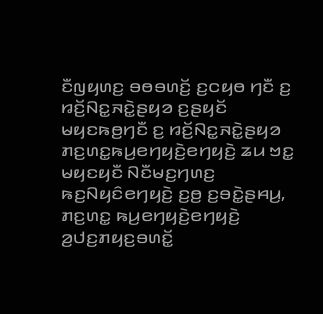ꤢꤪꤜꤟꤛꤢ꤬ ꤋꤥꤋꤛꤢꤩ꤬ ꤢ꤬ꤍꤟꤥ ꤚꤢꤪ ꤢ꤬ ꤙꤢꤩ꤬ꤡꤢ꤭ꤏꤢꤧ꤭ꤔꤟꤤ ꤢ꤬ꤔꤟꤢꤩ ꤗꤟꤢꤒꤥ꤬ꤚꤢꤪ ꤢ꤬ ꤙꤢꤩ꤬ꤡꤢ꤭ꤏꤢꤧ꤭ꤔꤟꤤ ꤊꤢ꤬ꤛꤢ꤭ꤒꤣ꤬ꤕꤚꤟꤢꤧ꤬ꤕꤚꤟꤢꤧ꤬ ꤘꤣ ꤠꤢ꤭ ꤗꤟꤢꤟꤢꤪ ꤡꤢꤪꤗꤢ꤬ꤚꤛꤢ꤬ ꤒꤢ꤬ꤡꤟꤢꤨꤕꤚꤟꤢꤧ꤬ ꤢ꤬ꤥ꤬ ꤢ꤬ꤋꤢꤧ꤭ꤔꤌꤣ꤬, ꤊꤢ꤬ꤛꤢ꤭ ꤒꤣ꤬ꤕꤚꤟꤢꤧ꤬ꤕꤚꤟꤢꤧ꤬ ꤤ꤬ꤓꤢ꤬ꤊꤟꤢ꤬ꤋꤛꤢꤩ꤭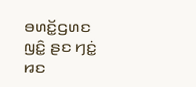ꤋꤛꤢꤩ꤭ꤞꤛꤢ ꤜꤢꤨ꤭ ꤔꤢ ꤚꤢꤦ꤭ ꤙꤢ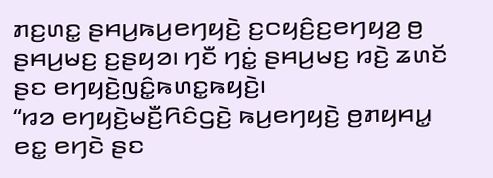ꤊꤢ꤬ꤛꤢ꤭ ꤔꤌꤣ꤬ꤒꤣ꤬ꤕꤚꤟꤢꤧ꤬ ꤢ꤬ꤍꤟꤢꤨ꤬ꤢ꤬ꤕꤚꤟꤤ꤬ ꤥ꤬ ꤔꤌꤣ꤬ꤗꤢ꤬ ꤢ꤬ꤔꤟꤤ꤯ ꤚꤢꤪ ꤚꤢꤦ꤭ ꤔꤌꤣ꤬ꤗꤢ꤬ ꤙꤢꤧ꤬ ꤘꤛꤢꤩ ꤔꤢ ꤕꤚꤟꤢꤧ꤬ꤜꤢꤨ꤭ꤒꤛꤢ꤭ꤒꤟꤢꤧ꤬꤯
“ꤙꤤ ꤕꤚꤟꤢꤧ꤬ꤗꤢꤪ꤬ꤖꤢꤨꤞꤢꤧ꤬ ꤒꤣ꤬ꤕꤚꤟꤢꤧ꤬ ꤥ꤬ꤊꤟꤌꤣ꤭ ꤕꤢ꤭ ꤕꤚꤢꤧ ꤔꤢ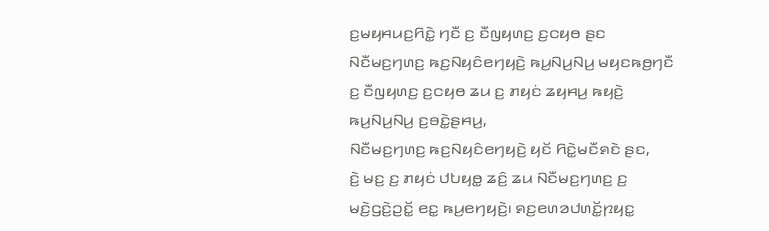ꤢ꤬ꤗꤟꤌꤣꤢ꤬ꤖꤢꤧ꤭ ꤚꤢꤪ ꤢ꤬ ꤢꤪꤜꤟꤛꤢ꤬ ꤢ꤬ꤍꤟꤥ ꤔꤢ ꤡꤢꤪꤗꤢ꤬ꤚꤛꤢ꤬ ꤒꤢ꤬ꤡꤟꤢꤨꤕꤚꤟꤢꤧ꤬ ꤒꤣ꤬ꤡꤣ꤬ꤡꤣ꤬ ꤗꤟꤢꤒꤥ꤬ꤚꤢꤪ ꤢ꤬ ꤢꤪꤜꤟꤛꤢ꤬ ꤢ꤬ꤍꤟꤥ ꤘꤣ ꤢ꤬ ꤊꤟꤢꤦ ꤘꤟꤌꤣ꤬ ꤒꤟꤢꤧ꤬ ꤒꤣ꤬ꤡꤣ꤬ꤡꤣ꤬ ꤢ꤬ꤋꤢꤧ꤭ꤔꤌꤣ꤬,
ꤡꤢꤪꤗꤢ꤬ꤚꤛꤢ꤬ ꤒꤢ꤬ꤡꤟꤢꤨꤕꤚꤟꤢꤧ꤬ ꤟꤢꤩ ꤖꤢꤧ꤭ꤗꤢꤪꤎꤢꤧ ꤔꤢ,
ꤢꤧ꤬ ꤗꤢ꤬ ꤢ꤬ ꤊꤟꤢꤦ ꤓꤝꤟꤥ꤭ ꤘꤢꤨ꤬ ꤘꤣ ꤡꤢꤪꤗꤢ꤬ꤚꤛꤢ꤬ ꤢ꤬ ꤗꤢꤧ꤬ꤞꤢꤧ꤬ꤑꤢꤩ꤭ ꤕꤢ꤭ ꤒꤣ꤬ꤕꤚꤟꤢꤧ꤬꤯ ꤎꤢ꤬ꤕꤛꤤꤓꤛꤢꤩ꤭ꤐꤟꤢ꤭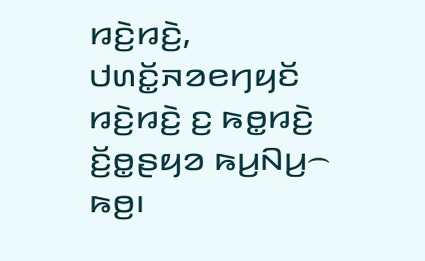ꤙꤢꤧ꤬ꤙꤢꤧ꤬, ꤓꤛꤢꤩ꤭ꤏꤤꤕꤚꤟꤢꤩ ꤙꤢꤧ꤬ꤙꤢꤧ꤬ ꤢ꤬ ꤒꤥ꤭ꤙꤢꤧ꤬ ꤢꤩ꤬ꤥ꤭ꤔꤟꤤ ꤒꤣ꤬ꤡꤣ꤬꤮ ꤒꤥ꤬꤯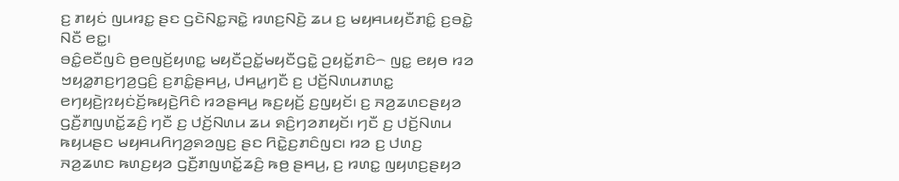ꤢ꤬ ꤊꤟꤢꤦ ꤜꤣꤙꤢ꤭ ꤔꤢ ꤞꤢꤧꤡꤢ꤭ꤏꤢꤧ꤭ ꤙꤛꤢ꤬ꤡꤢꤧ꤬ ꤘꤣ ꤢ꤬ ꤗꤟꤌꤣꤟꤢꤪꤊꤢꤨ꤭ ꤢ꤬ꤋꤢꤧ꤭ ꤡꤢꤪ ꤕꤢ꤭꤯
ꤋꤢꤨ꤭ꤕꤢꤪꤜꤢꤨ ꤥ꤬ꤕꤜꤢꤩ꤬ꤟꤛꤢ꤭ ꤗꤟꤢꤪꤑꤢꤩ꤭ꤗꤟꤢꤪꤞꤢꤧ꤭ ꤑꤟꤢꤩ꤭ꤊꤢꤨ꤮ ꤜꤢ꤭ ꤕꤟꤥ ꤙꤤ ꤠꤟꤤ꤭ꤊꤢ꤬ꤚꤤ꤬ꤞꤢꤨ꤬ ꤢ꤬ꤊꤢꤨ꤭ꤔꤌꤣ꤬, ꤓꤌꤣ꤭ꤚꤢꤪ ꤢ꤬ ꤓꤢꤩ꤬ꤡꤛꤣꤊꤛꤢ꤭ ꤕꤚꤟꤢꤧ꤬ꤐꤟꤢꤦꤢꤩ꤬ꤒꤟꤢꤧ꤬ꤖꤢꤨ ꤙꤤꤔꤌꤣ꤬ ꤒꤢ꤬ꤟꤢꤩ꤬ ꤢ꤬ꤜꤟꤢꤩ꤯ ꤢ꤬ ꤏꤤ꤬ꤘꤛꤢꤔꤟꤤ ꤞꤢꤪ꤬ꤊꤜꤛꤢꤩ꤭ꤘꤢꤨ꤬ ꤚꤢꤪ ꤢ꤬ ꤓꤢꤩ꤬ꤡꤛꤣ ꤘꤣ ꤎꤢꤨ꤬ꤚꤤꤊꤟꤢꤩ꤯ ꤚꤢꤪ ꤢ꤬ ꤓꤢꤩ꤬ꤡꤛꤣ ꤒꤟꤣꤔꤢ ꤗꤟꤌꤣꤖꤚꤤ꤬ꤎꤤꤜꤢ꤬ ꤔꤢ ꤖꤢꤧ꤭ꤢ꤬ꤊꤢꤨꤜꤢ꤯ ꤙꤤ ꤢ꤬ ꤓꤛꤢ꤬ ꤏꤤ꤬ꤘꤛꤢ ꤒꤛꤢ꤬ꤟꤤ ꤞꤢꤪ꤬ꤊꤜꤛꤢꤩ꤭ꤘꤢꤨ꤬ ꤒꤥ꤬ ꤔꤌꤣ꤬, ꤢ꤬ ꤙꤛꤢ꤭ ꤜꤟꤛꤢ꤬ꤔꤟꤤ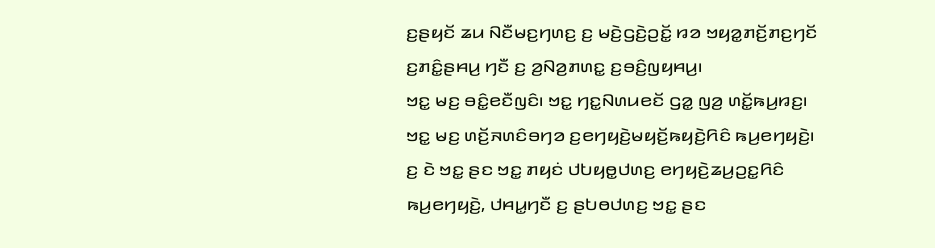ꤢ꤬ꤔꤟꤢꤩ ꤘꤣ ꤡꤢꤪꤗꤢ꤬ꤚꤛꤢ꤬ ꤢ꤬ ꤗꤢꤧ꤬ꤞꤢꤧ꤬ꤑꤢꤩ꤭ ꤙꤤ ꤠꤟꤤ꤭ꤊꤢꤩ꤬ꤊꤢ꤬ꤚꤢꤩ ꤢ꤬ꤊꤢꤨ꤭ꤔꤌꤣ꤬ ꤚꤢꤪ ꤢ꤬ ꤤ꤬ꤡꤤ꤬ꤊꤛꤢ꤭ ꤢ꤬ꤋꤢꤨ꤬ꤜꤟꤌꤣ꤬꤯
ꤠꤢ꤭ ꤗꤢ꤬ ꤋꤢꤨ꤭ꤕꤢꤪꤜꤢꤨ꤯ ꤠꤢ꤭ ꤚꤢ꤭ꤡꤛꤣꤕꤢꤩ ꤞꤤ꤭ ꤜꤤ꤬ ꤛꤢꤩ꤭ꤒꤣ꤬ꤙꤢ꤬꤯ ꤠꤢ꤭ ꤗꤢ꤬ ꤛꤢꤩ꤬ꤏꤛꤢꤨꤋꤚꤤ ꤢ꤬ꤕꤚꤟꤢꤧ꤬ꤗꤟꤢꤩ꤬ꤒꤟꤢꤧ꤬ꤖꤢꤨ ꤒꤣ꤬ꤕꤚꤟꤢꤧ꤬꤯ ꤢ꤬ ꤢꤧ ꤠꤢ꤭ ꤔꤢ ꤠꤢ꤭ ꤊꤟꤢꤦ ꤓꤝꤟꤥ꤭ꤓꤛꤢ꤬ ꤕꤚꤟꤢꤧ꤬ꤘꤣ꤬ꤑꤢ꤭ꤖꤢꤨ ꤒꤣ꤬ꤕꤚꤟꤢꤧ꤬, ꤓꤌꤣ꤭ꤚꤢꤪ ꤢ꤬ ꤔꤝꤥꤓꤛꤢ꤬ ꤠꤢ꤭ ꤔꤢ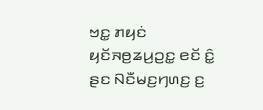ꤠꤢ꤭ ꤊꤟꤢꤦ ꤟꤢꤩꤏꤥ꤬ꤘꤣ꤬ꤑꤢ꤭ ꤕꤢꤩ ꤢꤨ꤭ ꤔꤢ ꤡꤢꤪꤗꤢ꤬ꤚꤛꤢ꤬ ꤢ꤬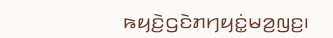ꤒꤟꤢꤧ꤬ꤞꤢꤧꤊꤚꤟꤢꤦ꤭ꤗꤤ꤬ꤜꤢ꤬꤯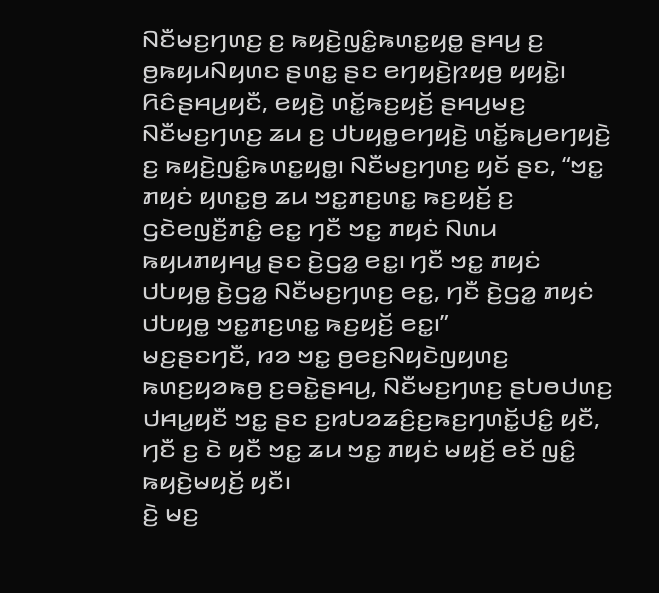ꤡꤢꤪꤗꤢ꤬ꤚꤛꤢ꤬ ꤢ꤬ ꤒꤟꤢꤧ꤬ꤜꤢꤨ꤭ꤒꤛꤢ꤭ꤟꤥ꤭ ꤔꤌꤣ꤬ ꤢ꤬ ꤥ꤬ꤒꤟꤣꤡꤟꤛꤢ ꤔꤛꤢ꤭ ꤔꤢ ꤕꤚꤟꤢꤧ꤬ꤐꤟꤥ꤬ ꤟꤟꤢꤧ꤭꤯ ꤖꤢꤨꤔꤌꤣ꤬ꤟꤢꤪ, ꤕꤟꤢꤧ꤬ ꤛꤢꤩ꤭ꤒꤢ꤬ꤟꤢꤩ꤬ ꤔꤌꤣ꤬ꤗꤢ꤬ ꤡꤢꤪꤗꤢ꤬ꤚꤛꤢ꤬ ꤘꤣ ꤢ꤬ ꤓꤝꤟꤥ꤭ꤕꤚꤟꤢꤧ꤬ ꤛꤢꤩ꤭ꤒꤣ꤬ꤕꤚꤟꤢꤧ꤬ ꤢ꤬ ꤒꤟꤢꤧ꤬ꤜꤢꤨ꤭ꤒꤛꤢ꤭ꤟꤥ꤭꤯ ꤡꤢꤪꤗꤢ꤬ꤚꤛꤢ꤬ ꤟꤢꤩ ꤔꤢ, “ꤠꤢ꤭ ꤊꤟꤢꤦ ꤟꤛꤢ꤭ꤥ꤬ ꤘꤣ ꤠꤢ꤭ꤊꤢ꤬ꤛꤢ꤭ ꤒꤢ꤬ꤟꤢꤩ꤬ ꤢ꤬ ꤞꤢꤧꤕꤜꤢꤪ꤬ꤊꤢꤨ꤭ ꤕꤢ꤭ ꤚꤢꤪ ꤠꤢ꤭ ꤊꤟꤢꤦ ꤡꤛꤣ ꤒꤟꤣꤊꤟꤌꤣ꤭ ꤔꤢ ꤢꤧ꤬ꤞꤤ꤭ ꤕꤢ꤭꤯ ꤚꤢꤪ ꤠꤢ꤭ ꤊꤟꤢꤦ ꤓꤝꤟꤥ꤭ ꤢꤧ꤬ꤞꤤ꤭ ꤡꤢꤪꤗꤢ꤬ꤚꤛꤢ꤬ ꤕꤢ꤭, ꤚꤢꤪ ꤢꤧ꤬ꤞꤤ꤭ ꤊꤟꤢꤦ ꤓꤝꤟꤥ꤭ ꤠꤢ꤭ꤊꤢ꤬ꤛꤢ꤭ ꤒꤢ꤬ꤟꤢꤩ꤬ ꤕꤢ꤭꤯”
ꤗꤢ꤬ꤔꤢꤚꤢꤪ, ꤙꤤ ꤠꤢ꤭ ꤥ꤬ꤕꤢ꤬ꤡꤟꤢꤧꤜꤟꤛꤢ꤬ ꤒꤛꤢ꤬ꤟꤤꤒꤥ꤬ ꤢ꤬ꤋꤢꤧ꤭ꤔꤌꤣ꤬, ꤡꤢꤪꤗꤢ꤬ꤚꤛꤢ꤬ ꤔꤝꤥꤓꤛꤢ꤬ ꤓꤌꤣ꤭ꤟꤢꤪ ꤠꤢ꤭ ꤔꤢ ꤢ꤬ꤙꤝꤤꤘꤢꤨ꤬ꤢ꤬ꤒꤢ꤬ꤚꤛꤢꤩ꤭ꤓꤢꤨ꤭ ꤟꤢꤪ, ꤚꤢꤪ ꤢ꤬ ꤢꤧ ꤟꤢꤪ ꤠꤢ꤭ ꤘꤣ ꤠꤢ꤭ ꤊꤟꤢꤦ ꤗꤟꤢꤩ꤬ ꤕꤢꤩ ꤜꤢꤨ꤭ ꤒꤟꤢꤧ꤬ꤗꤟꤢꤩ꤬ ꤟꤢꤪ꤯
ꤢꤧ꤬ ꤗꤢ꤬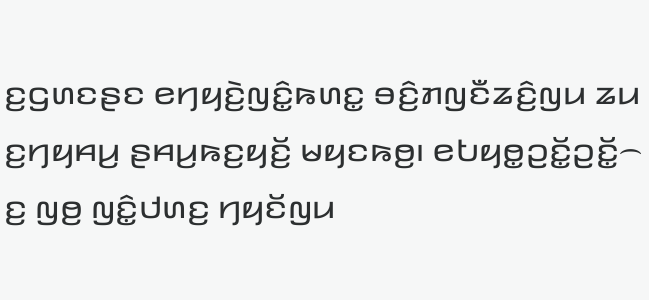ꤢ꤬ꤞꤛꤢꤔꤢ ꤕꤚꤟꤢꤧ꤬ꤜꤢꤨ꤭ꤒꤛꤢ꤭ ꤋꤢꤨ꤬ꤊꤜꤢꤪꤘꤢꤨ꤬ꤜꤣ ꤘꤣ ꤢ꤬ꤚꤟꤌꤣ꤬ ꤔꤌꤣ꤬ꤒꤢ꤬ꤟꤢꤩ꤬ ꤗꤟꤢꤒꤥ꤬꤯ ꤕꤝꤟꤥ꤭ꤑꤢꤩ꤭ꤑꤢꤩ꤭꤮ ꤢ꤬ ꤜꤥ꤬ ꤜꤢꤨ꤭ꤓꤛꤢ꤬ ꤚꤟꤢꤩꤜꤣ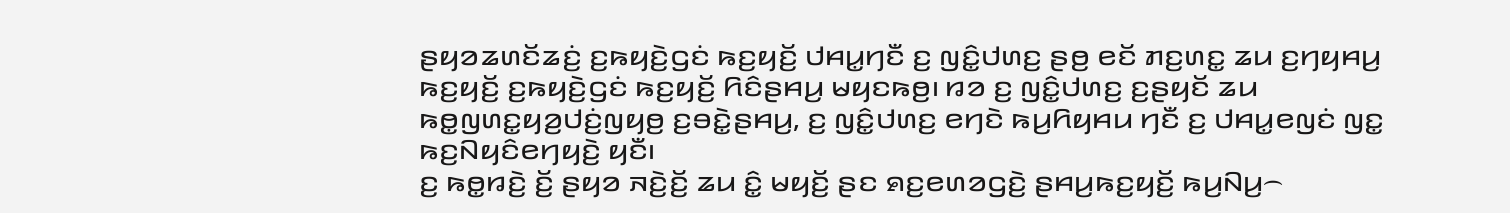ꤔꤟꤤꤘꤛꤢꤩꤘꤢꤦ꤬ ꤢ꤬ꤒꤟꤢꤧ꤬ꤞꤢꤦ ꤒꤢ꤬ꤟꤢꤩ꤬ ꤓꤌꤣ꤭ꤚꤢꤪ ꤢ꤬ ꤜꤢꤨ꤭ꤓꤛꤢ꤬ ꤔꤥ꤬ ꤕꤢꤩ ꤊꤢ꤬ꤛꤢ꤭ ꤘꤣ ꤢ꤬ꤚꤟꤌꤣ꤬ ꤒꤢ꤬ꤟꤢꤩ꤬ ꤢ꤬ꤒꤟꤢꤧ꤬ꤞꤢꤦ ꤒꤢ꤬ꤟꤢꤩ꤬ ꤖꤢꤨꤔꤌꤣ꤬ ꤗꤟꤢꤒꤥ꤬꤯ ꤙꤤ ꤢ꤬ ꤜꤢꤨ꤭ꤓꤛꤢ꤬ ꤢ꤬ꤔꤟꤢꤩ ꤘꤣ ꤒꤥ꤭ꤜꤛꤢ꤭ꤟꤤ꤬ꤓꤢꤦ꤬ꤜꤟꤥ꤬ ꤢ꤬ꤋꤢꤧ꤭ꤔꤌꤣ꤬, ꤢ꤬ ꤜꤢꤨ꤭ꤓꤛꤢ꤬ ꤕꤚꤢꤧ ꤒꤣ꤬ꤖꤟꤌꤣ ꤚꤢꤪ ꤢ꤬ ꤓꤌꤣ꤭ꤕꤜꤢꤦ ꤜꤢ꤭ ꤒꤢ꤬ꤡꤟꤢꤨꤕꤚꤟꤢꤧ꤬ ꤟꤢꤪ꤯
ꤢ꤬ ꤒꤥ꤭ꤙꤢꤧ꤬ ꤢꤩ꤬ ꤔꤟꤤ ꤏꤢꤧ꤬ꤢꤩ꤬ ꤘꤣ ꤢꤨ꤭ ꤗꤟꤢꤩ꤬ ꤔꤢ ꤎꤢ꤬ꤕꤛꤤꤞꤢꤧ꤬ ꤔꤌꤣ꤬ꤒꤢ꤬ꤟꤢꤩ꤬ ꤒꤣ꤬ꤡꤣ꤬꤮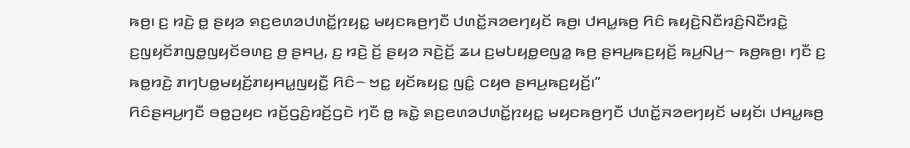ꤒꤥ꤬꤯ ꤢ꤬ ꤙꤢꤧ꤬ ꤥ꤭ ꤔꤟꤤ ꤎꤢ꤬ꤕꤛꤤꤓꤛꤢꤩ꤭ꤐꤟꤢ꤭ ꤗꤟꤢꤒꤥ꤬ꤚꤢꤪ ꤓꤛꤢꤩ꤭ꤏꤤꤕꤚꤟꤢꤩ ꤒꤥ꤬꤯ ꤓꤌꤣ꤭ꤒꤥ꤬ ꤖꤢꤨ ꤒꤟꤢꤧ꤬ꤡꤢꤪꤙꤢꤨ꤬ꤡꤢꤪꤙꤢꤧ꤭ ꤢ꤬ꤜꤟꤢꤩꤊꤜꤥ꤭ꤜꤟꤢꤩꤋꤛꤢ꤬ ꤥ꤬ ꤔꤌꤣ꤬, ꤢ꤬ ꤙꤢꤧ꤬ ꤢꤩ꤬ ꤔꤟꤤ ꤏꤢꤧ꤬ꤢꤩ꤬ ꤘꤣ ꤢ꤬ꤗꤝꤟꤥ꤭ꤕꤜꤤ꤭ ꤒꤥ꤬ ꤔꤌꤣ꤬ꤒꤢ꤬ꤟꤢꤩ꤬ ꤒꤣ꤬ꤡꤣ꤬꤮ ꤒꤥ꤬ꤒꤥ꤬꤯ ꤚꤢꤪ ꤢ꤬ ꤒꤥ꤭ꤙꤢꤧ꤬ ꤊꤚꤝꤥ꤭ꤗꤟꤢꤩ꤬ꤊꤟꤌꤣ꤭ꤜꤟꤢꤪ꤭ ꤖꤢꤨ꤮ ꤠꤢ꤭ ꤟꤢꤩꤒꤟꤢ꤭ ꤜꤢꤨ꤭ ꤍꤟꤥ ꤔꤌꤣ꤬ꤒꤢ꤬ꤟꤢꤩ꤬꤯”
ꤖꤢꤨꤔꤌꤣ꤬ꤚꤢꤪ ꤋꤥ꤭ꤑꤟꤢ ꤙꤢꤩ꤬ꤞꤢꤨ꤬ꤙꤢꤩ꤬ꤞꤢꤧ ꤚꤢꤪ ꤥ꤭ ꤒꤢꤧ꤭ ꤎꤢ꤬ꤕꤛꤤꤓꤛꤢꤩ꤭ꤐꤟꤢ꤭ ꤗꤟꤢꤒꤥ꤬ꤚꤢꤪ ꤓꤛꤢꤩ꤭ꤏꤤꤕꤚꤟꤢꤩ ꤗꤟꤢꤩ꤯ ꤓꤌꤣ꤭ꤒꤥ꤬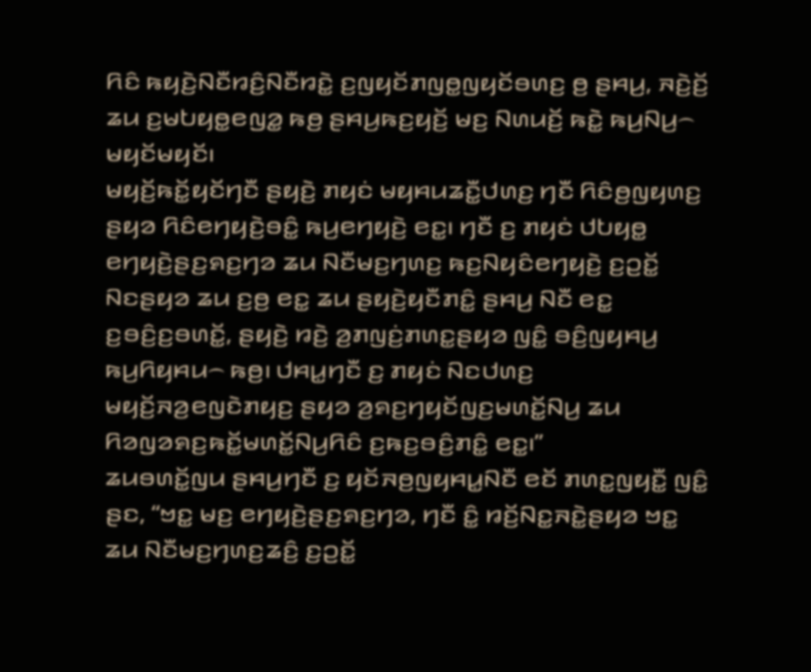ꤖꤢꤨ ꤒꤟꤢꤧ꤬ꤡꤢꤪꤙꤢꤨ꤬ꤡꤢꤪꤙꤢꤧ꤭ ꤢ꤬ꤜꤟꤢꤩꤊꤜꤥ꤭ꤜꤟꤢꤩꤋꤛꤢ꤬ ꤥ꤬ ꤔꤌꤣ꤬, ꤏꤢꤧ꤬ꤢꤩ꤬ ꤘꤣ ꤢ꤬ꤗꤝꤟꤥ꤭ꤕꤜꤤ꤭ ꤒꤥ꤬ ꤔꤌꤣ꤬ꤒꤢ꤬ꤟꤢꤩ꤬ ꤗꤢ꤬ ꤡꤛꤣꤢꤩ꤬ ꤒꤢꤧ꤭ ꤒꤣ꤬ꤡꤣ꤬꤮ ꤗꤟꤢꤩꤗꤟꤢꤩ꤯
ꤗꤟꤢꤩ꤬ꤒꤢꤩ꤭ꤟꤢꤩꤚꤢꤪ ꤔꤟꤢꤧ꤬ ꤊꤟꤢꤦ ꤗꤟꤌꤣꤘꤢꤪ꤭ꤓꤛꤢ꤬ ꤚꤢꤪ ꤖꤢꤨꤥ꤬ꤜꤟꤛꤢ꤬ ꤔꤟꤤ ꤖꤢꤨꤕꤚꤟꤢꤧ꤬ꤋꤢꤨ꤭ ꤒꤣ꤬ꤕꤚꤟꤢꤧ꤬ ꤕꤢ꤭꤯ ꤚꤢꤪ ꤢ꤬ ꤊꤟꤢꤦ ꤓꤝꤟꤥ꤭ ꤕꤚꤟꤢꤧ꤬ꤔꤢ꤬ꤎꤢ꤬ꤚꤤ ꤘꤣ ꤡꤢꤪꤗꤢ꤬ꤚꤛꤢ꤬ ꤒꤢ꤬ꤡꤟꤢꤨꤕꤚꤟꤢꤧ꤬ ꤢ꤬ꤑꤢꤩ꤭ ꤡꤢꤔꤟꤤ ꤘꤣ ꤢ꤬ꤥ꤬ ꤕꤢ꤭ ꤘꤣ ꤔꤟꤢꤧ꤬ꤟꤢꤪꤊꤢꤨ꤭ ꤔꤌꤣ꤬ ꤡꤢꤪ ꤕꤢ꤭ ꤢ꤬ꤋꤢꤨ꤬ꤢ꤬ꤋꤛꤢꤩ꤭, ꤔꤟꤢꤧ꤬ ꤙꤢꤧ꤬ ꤤ꤬ꤊꤜꤢꤦ꤬ꤊꤛꤢ꤭ꤔꤟꤤ ꤜꤢꤨ꤭ ꤋꤢꤨ꤬ꤜꤟꤌꤣ꤬ ꤒꤣ꤬ꤖꤟꤌꤣ꤮ ꤒꤥ꤬꤯ ꤓꤌꤣ꤭ꤚꤢꤪ ꤢ꤬ ꤊꤟꤢꤦ ꤡꤢꤓꤛꤢ꤬ ꤗꤟꤢꤩ꤬ꤏꤤ꤬ꤕꤜꤢꤧꤊꤟꤢ꤬ ꤔꤟꤤ ꤤ꤬ꤎꤢ꤬ꤚꤟꤢꤩꤜꤢ꤬ꤗꤛꤢꤩ꤭ꤡꤣ꤬ ꤘꤣ ꤖꤤꤜꤤꤎꤢ꤬ꤒꤢꤩ꤭ꤗꤛꤢꤩ꤭ꤡꤣ꤬ꤖꤢꤨ ꤢ꤬ꤒꤢ꤬ꤋꤢꤨ꤬ꤊꤢꤨ꤭ ꤕꤢ꤭꤯”
ꤘꤣꤋꤛꤢꤩ꤭ꤜꤣ ꤔꤌꤣ꤬ꤚꤢꤪ ꤢ꤬ ꤟꤢꤩꤏꤥ꤬ꤜꤟꤌꤣ꤭ꤡꤢꤪ ꤕꤢꤩ ꤊꤛꤢ꤭ꤜꤟꤢꤪ꤭ ꤜꤢꤨ꤭ ꤔꤢ, “ꤠꤢ꤭ ꤗꤢ꤬ ꤕꤚꤟꤢꤧ꤬ꤔꤢ꤬ꤎꤢ꤬ꤚꤤ, ꤚꤢꤪ ꤢꤨ꤭ ꤙꤢꤩ꤬ꤡꤢ꤭ꤏꤢꤧ꤭ꤔꤟꤤ ꤠꤢ꤭ ꤘꤣ ꤡꤢꤪꤗꤢ꤬ꤚꤛꤢ꤬ꤘꤢꤨ꤬ ꤢ꤬ꤑꤢꤩ꤭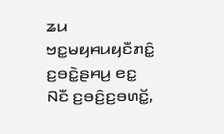ꤘꤣ ꤠꤢ꤭ꤗꤟꤌꤣꤟꤢꤪꤊꤢꤨ꤭ ꤢ꤬ꤋꤢꤧ꤭ꤔꤌꤣ꤬ ꤕꤢ꤭ ꤡꤢꤪ ꤢ꤬ꤋꤢꤨ꤬ꤢ꤬ꤋꤛꤢꤩ꤭,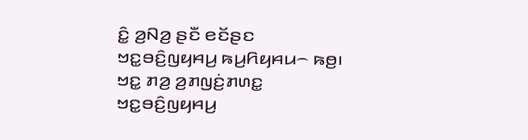ꤢꤨ꤭ ꤤ꤬ꤡꤤ꤬ ꤔꤢꤪ ꤕꤢꤩꤔꤢ ꤠꤢ꤭ꤋꤢꤨ꤬ꤜꤟꤌꤣ꤬ ꤒꤣ꤬ꤖꤟꤌꤣ꤮ ꤒꤥ꤬꤯ ꤠꤢ꤭ ꤊꤤ꤬ ꤤ꤬ꤊꤜꤢꤦ꤬ꤊꤛꤢ꤭ ꤠꤢ꤭ꤋꤢꤨ꤬ꤜꤟꤌꤣ꤬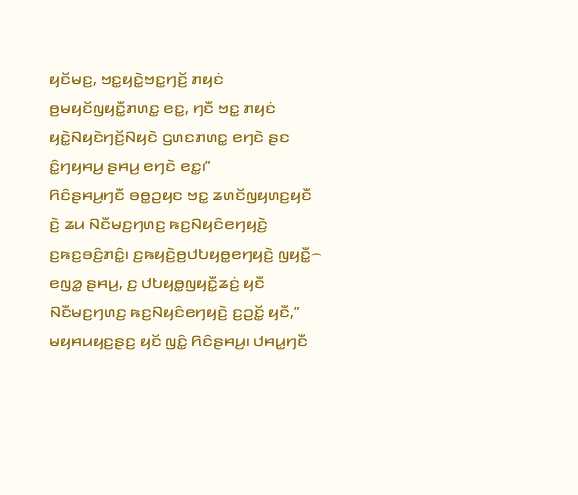ꤟꤢꤩꤗꤢ꤬, ꤠꤢ꤭ꤟꤢꤧ꤭ꤠꤢ꤭ꤚꤢꤩ꤬ ꤊꤟꤢꤦ ꤥ꤬ꤗꤟꤢꤩꤜꤟꤢꤪ꤭ꤊꤛꤢ꤭ ꤕꤢ꤭, ꤚꤢꤪ ꤠꤢ꤭ ꤊꤟꤢꤦ ꤟꤢꤧ꤭ꤡꤟꤢꤧꤚꤢꤩ꤬ꤡꤟꤢꤧ ꤞꤛꤢꤊꤛꤢ꤭ ꤕꤚꤢꤧ ꤔꤢ ꤢꤨ꤭ꤚꤟꤌꤣ꤬ ꤔꤌꤣ꤬ ꤕꤚꤢꤧ ꤕꤢ꤭꤯”
ꤖꤢꤨꤔꤌꤣ꤬ꤚꤢꤪ ꤋꤥ꤭ꤑꤟꤢ ꤠꤢ꤭ ꤘꤛꤢꤩꤜꤟꤛꤢ꤬ꤟꤢꤪ ꤢꤧ꤬ ꤘꤣ ꤡꤢꤪꤗꤢ꤬ꤚꤛꤢ꤬ ꤒꤢ꤬ꤡꤟꤢꤨꤕꤚꤟꤢꤧ꤬ ꤢ꤬ꤒꤢ꤬ꤋꤢꤨ꤬ꤊꤢꤨ꤭꤯ ꤢ꤬ꤒꤟꤢꤧ꤬ꤥ꤬ꤓꤝꤟꤥ꤭ꤕꤚꤟꤢꤧ꤬ ꤜꤟꤢꤪ꤭꤮ ꤕꤜꤤ꤭ ꤔꤌꤣ꤬, ꤢ꤬ ꤓꤝꤟꤥ꤭ꤜꤟꤢꤪ꤭ꤘꤢꤦ꤬ ꤟꤢꤪ ꤡꤢꤪꤗꤢ꤬ꤚꤛꤢ꤬ ꤒꤢ꤬ꤡꤟꤢꤨꤕꤚꤟꤢꤧ꤬ ꤢ꤬ꤑꤢꤩ꤭ ꤟꤢꤪ,” ꤗꤟꤌꤣꤟꤢ꤬ꤔꤢ꤬ ꤟꤢꤩ ꤜꤢꤨ꤭ ꤖꤢꤨꤔꤌꤣ꤬꤯ ꤓꤌꤣ꤭ꤚꤢꤪ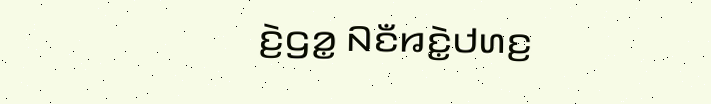ꤢꤧ꤬ꤞꤤ꤭ ꤡꤢꤪꤙꤢꤧ꤭ꤓꤛꤢ꤬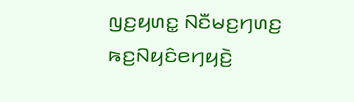ꤜꤢ꤬ꤟꤛꤢ꤭ ꤡꤢꤪꤗꤢ꤬ꤚꤛꤢ꤬ ꤒꤢ꤬ꤡꤟꤢꤨꤕꤚꤟꤢꤧ꤬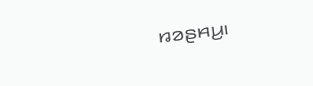ꤙꤤꤔꤌꤣ꤬꤯